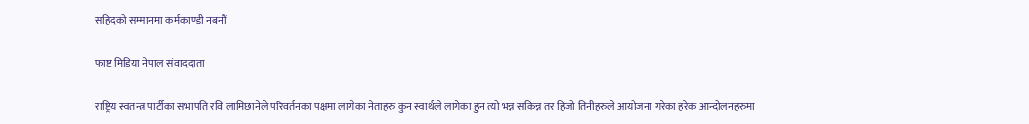सहिदको सम्मानमा कर्मकाण्डी नबनौं

फाष्ट मिडिया नेपाल संवाददाता

राष्ट्रिय स्वतन्त्र पार्टीका सभापति रवि लामिछानेले परिवर्तनका पक्षमा लागेका नेताहरु कुन स्वार्थले लागेका हुन त्यो भन्न सकिन्न तर हिजो तिनीहरुले आयोजना गरेका हरेक आन्दोलनहरुमा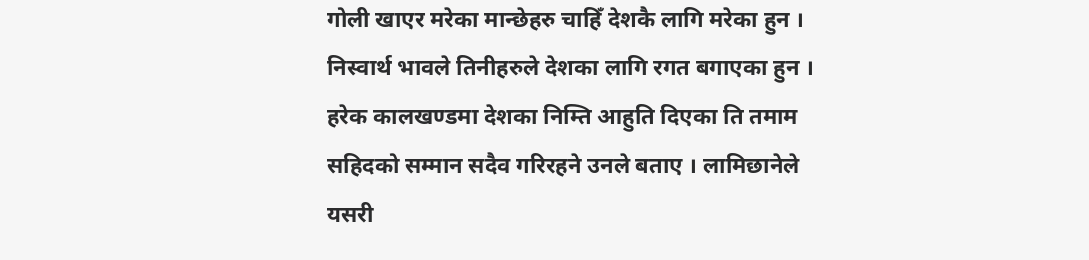गोली खाएर मरेका मान्छेहरु चाहिँ देशकै लागि मरेका हुन । निस्वार्थ भावले तिनीहरुले देशका लागि रगत बगाएका हुन । हरेक कालखण्डमा देशका निम्ति आहुति दिएका ति तमाम सहिदको सम्मान सदैव गरिरहने उनले बताए । लामिछानेले यसरी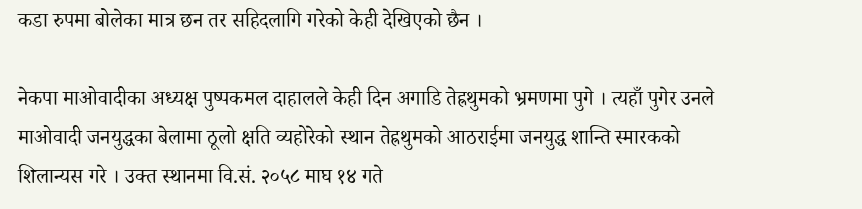कडा रुपमा बोलेका मात्र छन तर सहिदलागि गरेको केही देखिएको छैन ।

नेकपा माओवादीका अध्यक्ष पुष्पकमल दाहालले केही दिन अगाडि तेह्रथुमको भ्रमणमा पुगे । त्यहाँ पुगेर उनले माओवादी जनयुद्धका बेलामा ठूलो क्षति व्यहोरेको स्थान तेह्रथुमको आठराईमा जनयुद्ध शान्ति स्मारकको शिलान्यस गरे । उक्त स्थानमा वि.सं. २०५८ माघ १४ गते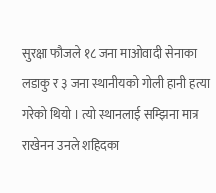सुरक्षा फौजले १८ जना माओवादी सेनाका लडाकु र ३ जना स्थानीयको गोली हानी हत्या गरेको थियो । त्यो स्थानलाई सम्झिना मात्र राखेनन उनले शहिदका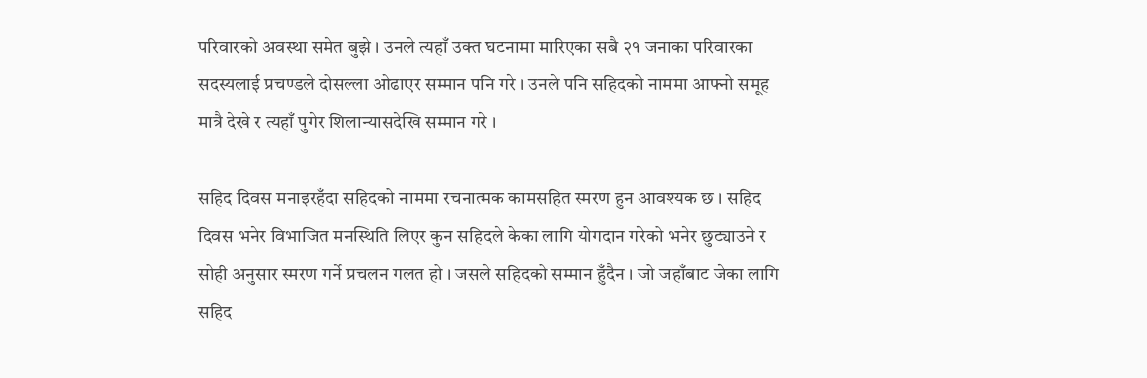परिवारको अवस्था समेत बुझे । उनले त्यहाँ उक्त घटनामा मारिएका सबै २१ जनाका परिवारका सदस्यलाई प्रचण्डले दोसल्ला ओढाएर सम्मान पनि गरे । उनले पनि सहिदको नाममा आफ्नो समूह मात्रै देखे र त्यहाँ पुगेर शिलान्यासदेखि सम्मान गरे ।

सहिद दिवस मनाइरहँदा सहिदको नाममा रचनात्मक कामसहित स्मरण हुन आवश्यक छ । सहिद दिवस भनेर विभाजित मनस्थिति लिएर कुन सहिदले केका लागि योगदान गरेको भनेर छुट्याउने र सोही अनुसार स्मरण गर्ने प्रचलन गलत हो । जसले सहिदको सम्मान हुँदैन । जो जहाँबाट जेका लागि सहिद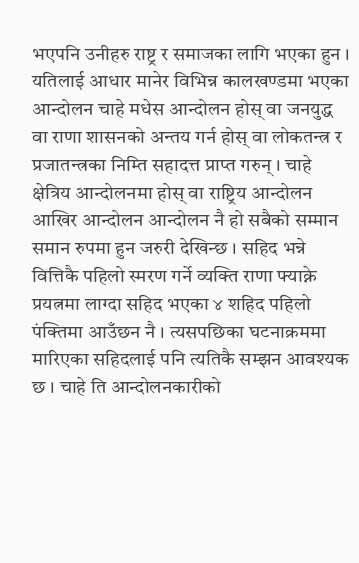भएपनि उनीहरु राष्ट्र र समाजका लागि भएका हुन । यतिलाई आधार मानेर विभिन्न कालखण्डमा भएका आन्दोलन चाहे मधेस आन्दोलन होस् वा जनयुद्ध वा राणा शासनको अन्तय गर्न होस् वा लोकतन्त्र र प्रजातन्त्रका निम्ति सहादत्त प्राप्त गरुन् । चाहे क्षेत्रिय आन्दोलनमा होस् वा राष्ट्रिय आन्दोलन आखिर आन्दोलन आन्दोलन नै हो सबैको सम्मान समान रुपमा हुन जरुरी देखिन्छ । सहिद भन्ने वित्तिकै पहिलो स्मरण गर्ने व्यक्ति राणा फ्याक्ने प्रयत्नमा लाग्दा सहिद भएका ४ शहिद पहिलो पंक्तिमा आउँछन नै । त्यसपछिका घटनाक्रममा मारिएका सहिदलाई पनि त्यतिकै सम्झन आवश्यक छ । चाहे ति आन्दोलनकारीको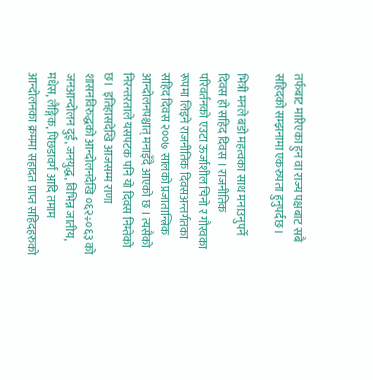तर्फबाट मारिएका हुन वा राज्य पक्षबाट सबै सहिदको सम्झनामा एकरुपता हुनुपर्दछ ।

भित्री मनले बडो महत्वका साथ मनाउनुपर्ने दिवस हो सहिद दिवस । राजनीतिक परिवर्तनको एउटा ऊर्जाशील चिनो र गौरवका रूपमा लिइने राजनीतिक दिवसअन्तर्गतका सहिद दिवस २००७ सालको प्रजातान्त्रिक आन्दोलनपश्चात् मनाइँदै आएको छ । त्यसैको निरन्तरताले यसपटक पनि यो दिवस निम्तेको छ।  इतिहासदेखि आजसम्म राणा शासनविरुद्धको आन्दोलनदेखि ०६२÷०६३ को जनआन्दोलन दुई, जनयुद्ध, विभिन्न जातीय, मधेस, लैङ्गिक, पिछडावर्ग आदि तमाम आन्दोलनका क्रममा सहादत प्राप्त सहिदहरुको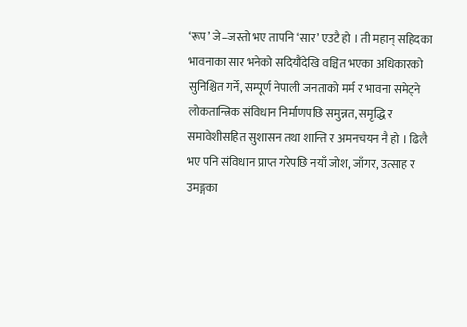‘रूप’ जे–जस्तो भए तापनि ‘सार’ एउटै हो । ती महान् सहिदका भावनाका सार भनेको सदियौंदेखि वञ्चित भएका अधिकारको सुनिश्चित गर्ने, सम्पूर्ण नेपाली जनताको मर्म र भावना समेट्ने लोकतान्त्रिक संविधान निर्माणपछि समुन्नत, समृद्धि र समावेशीसहित सुशासन तथा शान्ति र अमनचयन नै हो । ढिलै भए पनि संविधान प्राप्त गरेपछि नयाँ जोश, जाँगर, उत्साह र उमङ्गका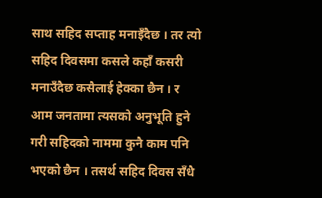साथ सहिद सप्ताह मनाइँदैछ । तर त्यो सहिद दिवसमा कसले कहाँ कसरी मनाउँदैछ कसैलाई हेक्का छैन । र आम जनतामा त्यसको अनुभूति हुने गरी सहिदको नाममा कुनै काम पनि भएको छैन । तसर्थ सहिद दिवस सँधै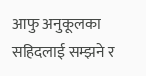आफु अनुकूलका सहिदलाई सम्झने र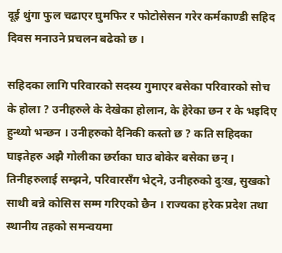दूई थुंगा फुल चढाएर घुमफिर र फोटोसेसन गरेर कर्मकाण्डी सहिद दिवस मनाउने प्रचलन बढेको छ ।

सहिदका लागि परिवारको सदस्य गुमाएर बसेका परिवारको सोच के होला ? उनीहरुले के देखेका होलान, के हेरेका छन र के भइदिए हुन्थ्यो भन्छन । उनीहरुको दैनिकी कस्तो छ ? कति सहिदका घाइतेहरु अझै गोलीका छर्राका घाउ बोकेर बसेका छन् । तिनीहरुलाई सम्झने, परिवारसँग भेट्ने, उनीहरुको दुःख, सुखको साथी बन्ने कोसिस सम्म गरिएको छैन । राज्यका हरेक प्रदेश तथा स्थानीय तहको समन्वयमा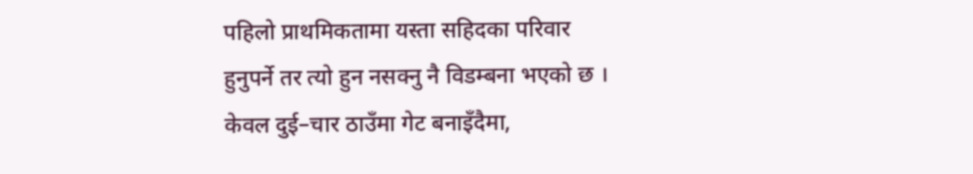पहिलो प्राथमिकतामा यस्ता सहिदका परिवार हुनुपर्ने तर त्यो हुन नसक्नु नै विडम्बना भएको छ ।  केवल दुई–चार ठाउँमा गेट बनाइँदैमा,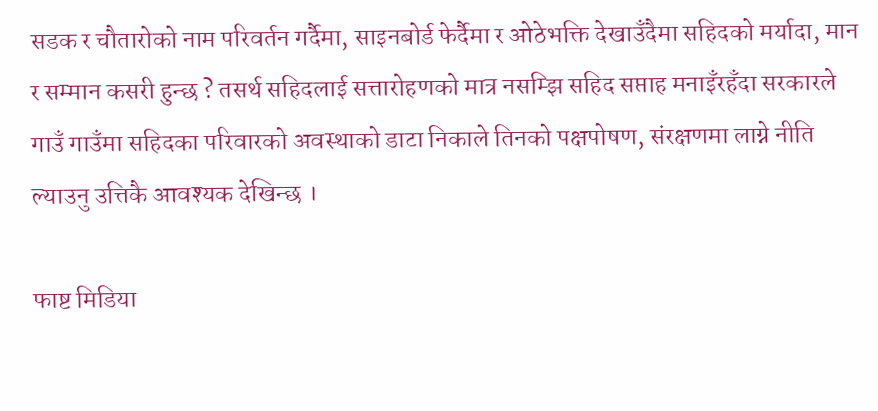सडक र चौतारोको नाम परिवर्तन गर्दैमा, साइनबोर्ड फेर्दैमा र ओठेभक्ति देखाउँदैमा सहिदको मर्यादा, मान र सम्मान कसरी हुन्छ ? तसर्थ सहिदलाई सत्तारोहणको मात्र नसम्झि सहिद सप्ताह मनाइँरहँदा सरकारले गाउँ गाउँमा सहिदका परिवारको अवस्थाको डाटा निकाले तिनको पक्षपोषण, संरक्षणमा लाग्ने नीति ल्याउनु उत्तिकै आवश्यक देखिन्छ ।

फाष्ट मिडिया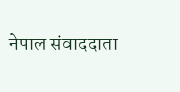नेपाल संवाददाता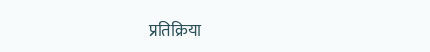प्रतिक्रिया